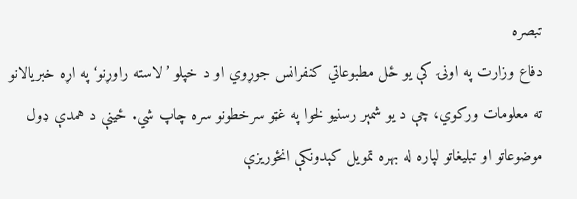تبصره
دفاع وزارت په اونۍ کې یو ځل مطبوعاتي کنفرانس جوړوي او د خپلو ’لاسته راوړنو‘ په اړه خبریالانو ته معلومات ورکوي، چې د یو شمېر رسنیو لخوا په غټو سرخطونو سره چاپ شي. ځینې د همدې ډول موضوعاتو او تبلیغاتو لپاره له بهره تمویل کېدونکې انځوریزې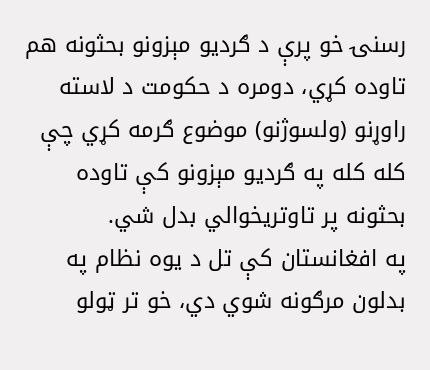رسنۍ خو پرې د ګرديو مېزونو بحثونه هم تاوده کړي، دومره د حکومت د لاسته راوړنو (ولسوژنو) موضوع ګرمه کړي چې کله کله په ګرديو مېزونو کې تاوده بحثونه پر تاوتریخوالي بدل شي.
په افغانستان کې تل د یوه نظام په بدلون مرګونه شوي دي، خو تر ټولو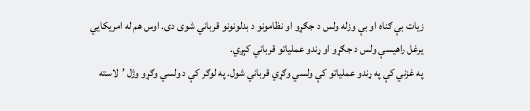زیات بې ګناه او بې وزله ولس د جګړو او نظامونو د بدلونونو قرباني شوی دی. اوس هم له امریکايي یرغل راهیسې ولس د جګړو او ړندو عملیاتو قرباني کېږي.
په غزني کې په ړندو عملیاتو کې ولسي وګړي قرباني شول. په لوګر کې د ولسي وګړو وژل ’لاسته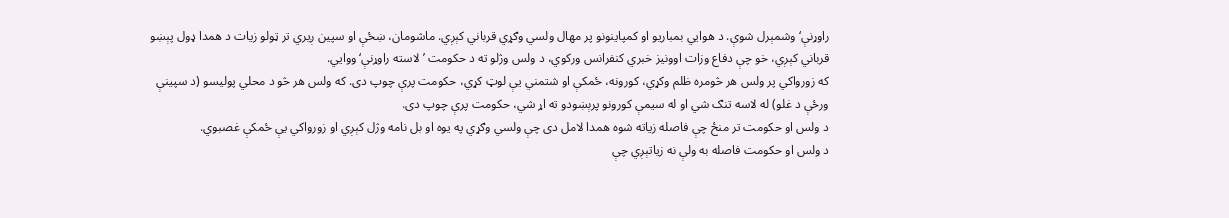راوړنې‘ وشمېرل شوې. د هوايي بمباریو او کمپاینونو پر مهال ولسي وګړي قرباني کېږي. ماشومان، ښځې او سپین ږیري تر ټولو زیات د همدا ډول پېښو قرباني کېږي، خو چې دفاع وزات اوونیز خبري کنفرانس ورکوي، د ولس وژلو ته د حکومت ’لاسته راوړنې‘ ووايي.
که زورواکي پر ولس هر څومره ظلم وکړي، کورونه، ځمکې او شتمني یې لوټ کړي، حکومت پرې چوپ دی. که ولس هر څو د محلي پولیسو (د سپینې ورځې د غلو) له لاسه تنګ شي او له سیمې کورونو پرېښودو ته اړ شي، حکومت پرې چوپ دی.
د ولس او حکومت تر منځ چې فاصله زیاته شوه همدا لامل دی چې ولسي وګړي په یوه او بل نامه وژل کېږي او زورواکي یې ځمکې غصبوي.
د ولس او حکومت فاصله به ولې نه زیاتېږي چې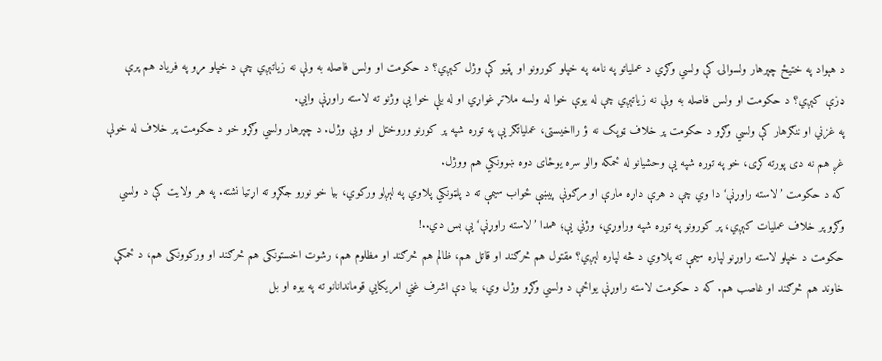د هېواد په ختیځ چپرهار ولسوالۍ کې ولسي وګړي د عملیاتو په نامه په خپلو کورونو او پټيو کې وژل کېږي؟ د حکومت او ولس فاصله به ولې نه زیاتېږي چې د خپلو مړو په فریاد هم پرې ډزې کېږي؟ د حکومت او ولس فاصله به ولې نه زیاتېږي چې له یوې خوا له ولسه ملاتړ غواړي او له بلې خوا یې وژنو ته لاسته راوړنې وايي.
په غزني او ننګرهار کې ولسي وګړو د حکومت پر خلاف ټوپک نه ؤ رااخیستی، عملیاتګر یې په توره شپه پر کورنو وروختل او ویې وژل. د چپرهار ولسي وګړو خو د حکومت پر خلاف له خولې غږ هم نه دی پورته کړی، خو په توره شپه یې وحشیانو له ځمکه والو سره یوځای دوه ښوونکي هم ووژل.
که د حکومت ’لاسته راوړنې‘ دا وي چې د هرې داړه مارې او مرګونې پیښې ځواب سیمې ته د پلټونکي پلاوي په لېږلو ورکوي، بیا خو نورو جګړو ته اړتیا نشته. په هر ولایت کې د ولسي وګړو پر خلاف عملیات کېږي، پر کورونو په توره شپه وراوړي، وژني یې؛ همدا ’لاسته راوړنې‘ یې بس دي..!
حکومت د خپلو لاسته راوړنو لپاره سیمې ته پلاوي د څه لپاره لېږي؟ مقتول هم څرګند او قاتل هم، ظالم هم څرګند او مظلوم هم، رشوت اخستونکی هم څرګند او ورکوونکی هم، د ځمکې خاوند هم څرګند او غاصب هم. که د حکومت لاسته راوړنې یواځې د ولسي وګړو وژل وي، بیا دې اشرف غني امریکايي قوماندانانو ته په یوه او بل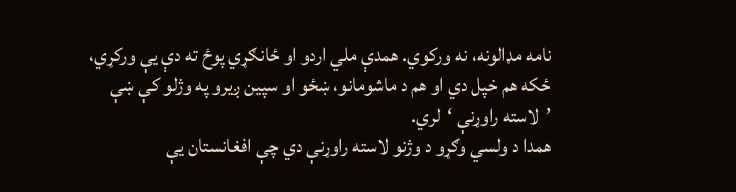نامه مډالونه، نه ورکوي. همدې ملي اردو او ځانګړي پوځ ته دې یې ورکړي، ځکه هم خپل دي او هم د ماشومانو، ښځو او سپین ږيرو په وژلو کې ښې ’لاسته راوړنې ‘لري.
همدا د ولسي وګړو د وژنو لاسته راوړنې دي چې افغانستان یې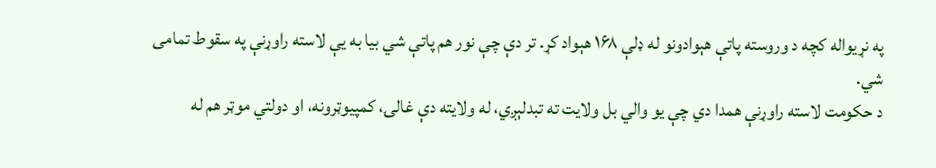په نړیواله کچه د وروسته پاتې هېوادونو له ډلې ۱۶۸ هېواد کړ. تر دې چې نور هم پاتې شي بیا به یې لاسته راوړنې په سقوط تمامی شي.
د حکومت لاسته راوړنې همدا دي چې یو والي بل ولایت ته تبدلېږي، له ولایته دې غالۍ، کمپیوټرونه، او دولتي موټر هم له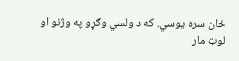ځان سره یوسي. که د ولسي وګړو په وژنو او لوټ مار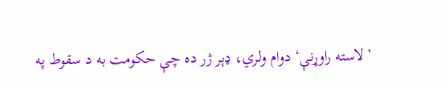’لاسته راوړنې‘ دوام ولري، ډېر ژر ده چې حکومت به د سقوط په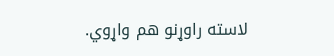لاسته راوړنو هم واړوي.